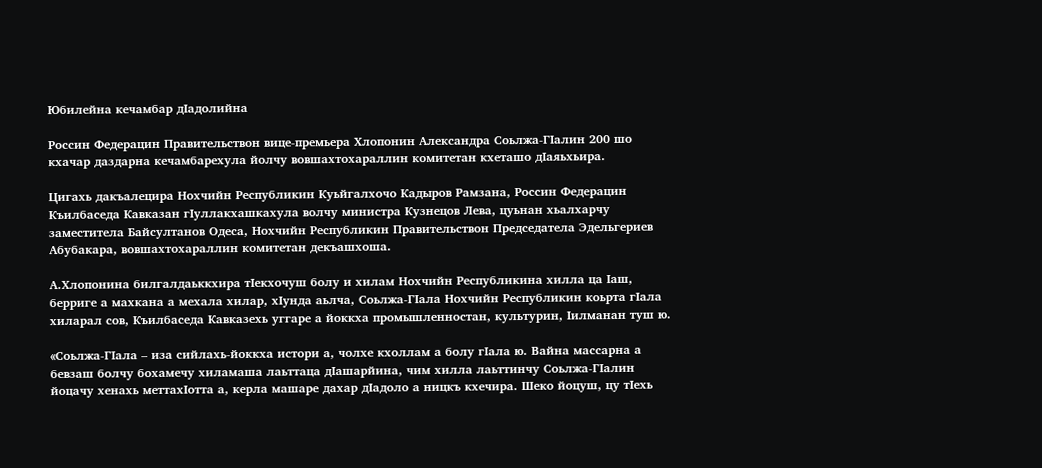Юбилейна кечамбар дIадолийна

Россин Федерацин Правительствон вице-премьера Хлопонин Александра Соьлжа-ГIалин 200 шо кхачар даздарна кечамбарехула йолчу вовшахтохараллин комитетан кхеташо дIаяьхьира.

Цигахь дакъалецира Нохчийн Республикин Куьйгалхочо Кадыров Рамзана, Россин Федерацин Къилбаседа Кавказан гIуллакхашкахула волчу министра Кузнецов Лева, цуьнан хьалхарчу заместитела Байсултанов Одеса, Нохчийн Республикин Правительствон Председатела Эдельгериев Абубакара, вовшахтохараллин комитетан декъашхоша.

А.Хлопонина билгалдаьккхира тIекхочуш болу и хилам Нохчийн Республикина хилла ца Iаш, берриге а махкана а мехала хилар, хIунда аьлча, Соьлжа-ГIала Нохчийн Республикин коьрта гIала хиларал сов, Къилбаседа Кавказехь уггаре а йоккха промышленностан, культурин, Iилманан туш ю.

«Соьлжа-ГIала – иза сийлахь-йоккха истори а, чолхе кхоллам а болу гIала ю. Вайна массарна а бевзаш болчу бохамечу хиламаша лаьттаца дIашарйина, чим хилла лаьттинчу Соьлжа-ГIалин йоцачу хенахь меттахIотта а, керла машаре дахар дIадоло а ницкъ кхечира. Шеко йоцуш, цу тIехь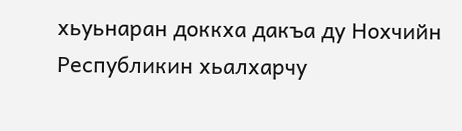хьуьнаран доккха дакъа ду Нохчийн Республикин хьалхарчу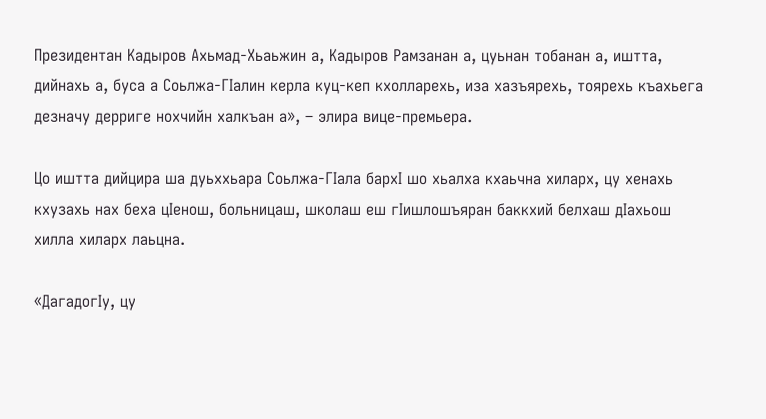Президентан Кадыров Ахьмад-Хьаьжин а, Кадыров Рамзанан а, цуьнан тобанан а, иштта, дийнахь а, буса а Соьлжа-ГIалин керла куц-кеп кхолларехь, иза хазъярехь, тоярехь къахьега дезначу дерриге нохчийн халкъан а», – элира вице-премьера.

Цо иштта дийцира ша дуьххьара Соьлжа-ГIала бархI шо хьалха кхаьчна хиларх, цу хенахь кхузахь нах беха цIенош, больницаш, школаш еш гIишлошъяран баккхий белхаш дIахьош хилла хиларх лаьцна.

«ДагадогIу, цу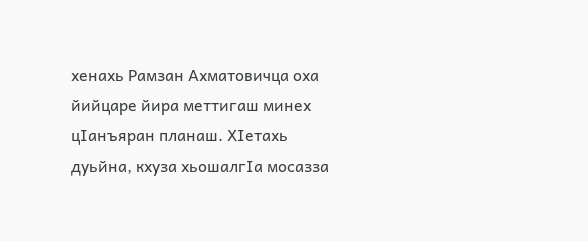хенахь Рамзан Ахматовичца оха йийцаре йира меттигаш минех цIанъяран планаш. ХIетахь дуьйна, кхуза хьошалгIа мосазза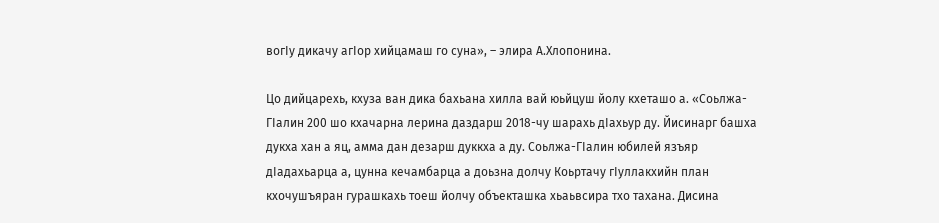вогIу дикачу агIор хийцамаш го суна», – элира А.Хлопонина.

Цо дийцарехь, кхуза ван дика бахьана хилла вай юьйцуш йолу кхеташо а. «Соьлжа-ГIалин 200 шо кхачарна лерина даздарш 2018-чу шарахь дIахьур ду. Йисинарг башха дукха хан а яц, амма дан дезарш дуккха а ду. Соьлжа-ГIалин юбилей язъяр дIадахьарца а, цунна кечамбарца а доьзна долчу Коьртачу гIуллакхийн план кхочушъяран гурашкахь тоеш йолчу объекташка хьаьвсира тхо тахана. Дисина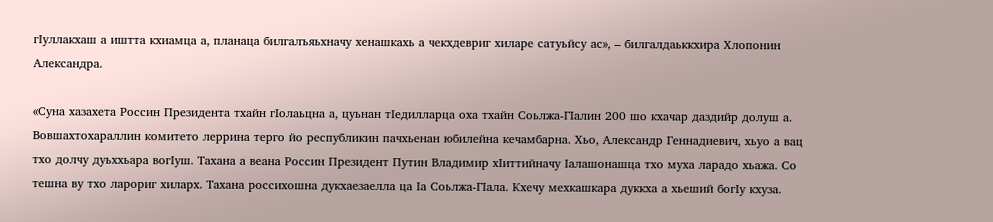гIуллакхаш а иштта кхиамца а, планаца билгалъяьхначу хенашкахь а чекхдевриг хиларе сатуьйсу ас», – билгалдаьккхира Хлопонин Александра.

«Суна хазахета Россин Президента тхайн гIолаьцна а, цуьнан тIедилларца оха тхайн Соьлжа-ГIалин 200 шо кхачар даздийр долуш а. Вовшахтохараллин комитето леррина терго йо республикин пачхьенан юбилейна кечамбарна. Хьо, Александр Геннадиевич, хьуо а вац тхо долчу дуьххьара вогIуш. Тахана а веана Россин Президент Путин Владимир хIиттийначу Iалашонашца тхо муха ларадо хьажа. Со тешна ву тхо ларориг хиларх. Тахана россихошна дукхаезаелла ца Iа Соьлжа-ГIала. Кхечу мехкашкара дуккха а хьеший богIу кхуза.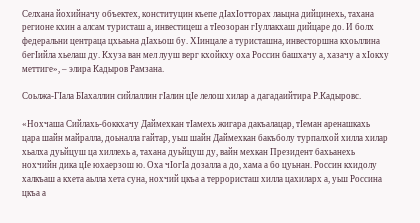Селхана йохийначу объектех, конституцин къепе дIахIотторах лаьцна дийцинехь, тахана регионе кхин а алсам туристаш а, инвестицеш а тIеозоран гIуллакхаш дийцаре до. И болх федеральни центраца цхьаьна дIахьош бу. ХIинцале а туристашна, инвесторшна кхоьллина бегIийла хьелаш ду. Кхуза ван мел лууш верг кхойкху оха Россин башхачу а, хазачу а хIокху меттиге», – элира Кадыров Рамзана.

Соьлжа-ГIала БIахаллин сийлаллин гIалин цIе лелош хилар а дагадаийтира Р.Кадыровс.

«Нохчаша Сийлахь-боккхачу Даймехкан тIамехь жигара дакъалацар, тIеман аренашкахь цара шайн майралла, доьналла гайтар, уьш шайн Даймехкан бакъболу турпалхой хилла хилар хьалха дуьйцуш ца хиллехь а, тахана дуьйцуш ду, вайн мехкан Президент бахьанехь нохчийн дика цIе юхаерзош ю. Оха чIогIа дозалла а до, хама а бо цуьнан. Россин кхидолу халкъаш а кхета аьлла хета суна, нохчий цкъа а террористаш хилла цахиларх а, уьш Россина цкъа а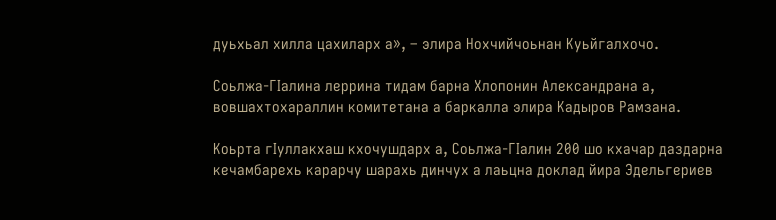дуьхьал хилла цахиларх а», – элира Нохчийчоьнан Куьйгалхочо.

Соьлжа-ГIалина леррина тидам барна Хлопонин Александрана а, вовшахтохараллин комитетана а баркалла элира Кадыров Рамзана.

Коьрта гIуллакхаш кхочушдарх а, Соьлжа-ГIалин 200 шо кхачар даздарна кечамбарехь карарчу шарахь динчух а лаьцна доклад йира Эдельгериев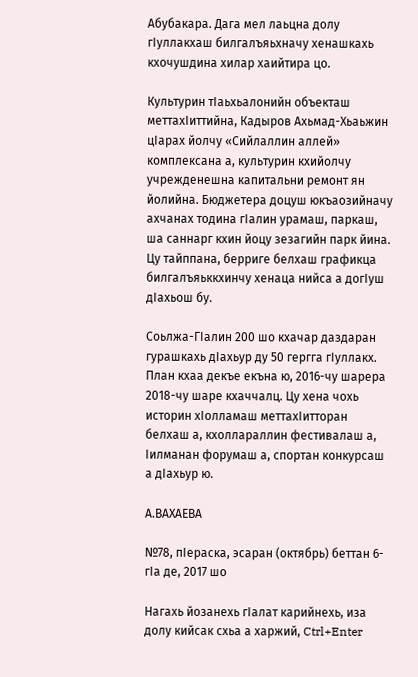Абубакара. Дага мел лаьцна долу гIуллакхаш билгалъяьхначу хенашкахь кхочушдина хилар хаийтира цо.

Культурин тIаьхьалонийн объекташ меттахIиттийна, Кадыров Ахьмад-Хьаьжин цIарах йолчу «Сийлаллин аллей» комплексана а, культурин кхийолчу учрежденешна капитальни ремонт ян йолийна. Бюджетера доцуш юкъаозийначу ахчанах тодина гIалин урамаш, паркаш, ша саннарг кхин йоцу зезагийн парк йина. Цу тайппана, берриге белхаш графикца билгалъяьккхинчу хенаца нийса а догIуш дIахьош бу.

Соьлжа-ГIалин 200 шо кхачар даздаран гурашкахь дIахьур ду 50 гергга гIуллакх. План кхаа декъе екъна ю, 2016-чу шарера 2018-чу шаре кхаччалц. Цу хена чохь историн хIолламаш меттахIитторан белхаш а, кхоллараллин фестивалаш а, Iилманан форумаш а, спортан конкурсаш а дIахьур ю.

А.ВАХАЕВА

№78, пIераска, эсаран (октябрь) беттан 6-гIа де, 2017 шо

Нагахь йозанехь гIалат карийнехь, иза долу кийсак схьа а харжий, Ctrl+Enter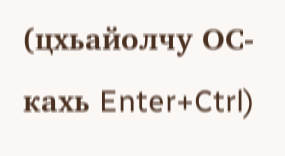(цхьайолчу ОС-кахь Enter+Ctrl)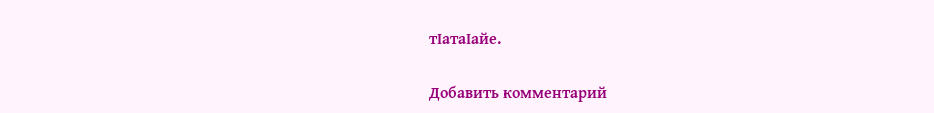тIатаIайе.

Добавить комментарий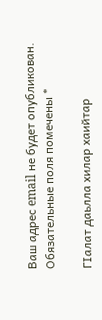Ваш адрес email не будет опубликован. Обязательные поля помечены *

ГIалат даьлла хилар хаийтар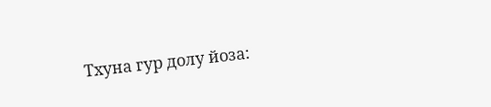Тхуна гур долу йоза: